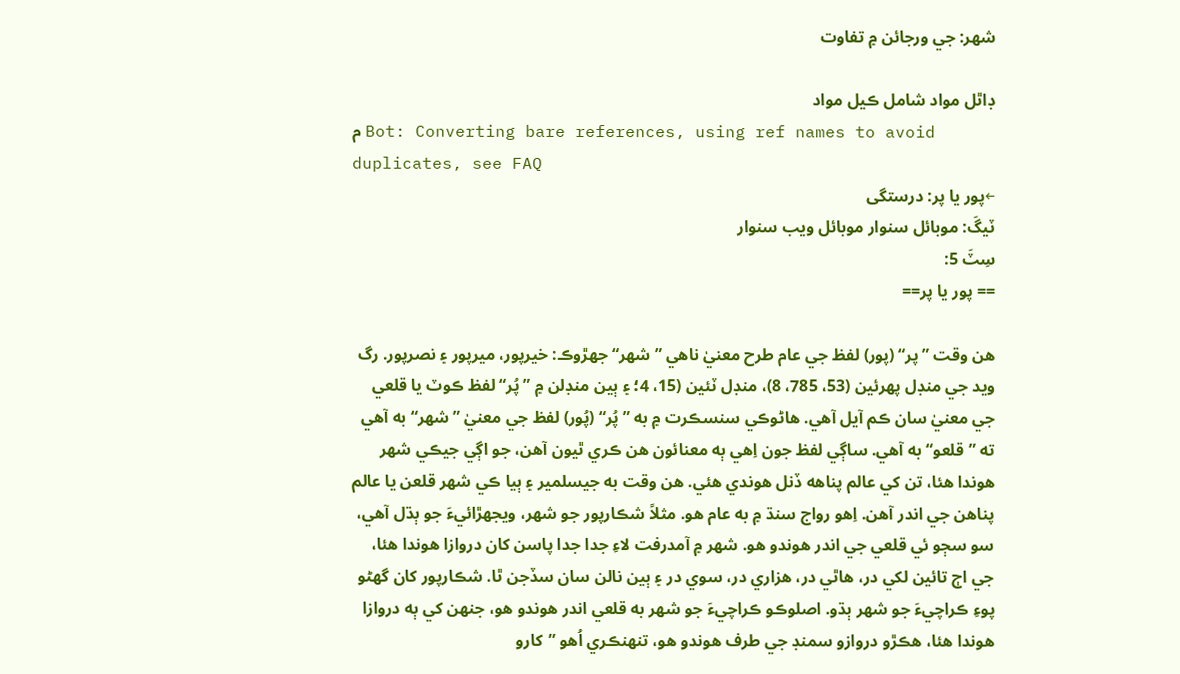شھر: جي ورجائن ۾ تفاوت

ڊاٿل مواد شامل ڪيل مواد
م Bot: Converting bare references, using ref names to avoid duplicates, see FAQ
←پور يا پر: درستگی
ٽيگَ: موبائل سنوار موبائل ويب سنوار
سِٽَ 5:
== پور يا پر==

هن وقت ”پر“ (پور) لفظ جي عام طرح معنيٰ ناهي ”شهر“ جهڙوڪ: خيرپور، ميرپور ۽ نصرپور. رگ ويد جي منڊل پهرئين (53، 785، 8)، منڊل ٽئين (15، 4؛ ۽ ٻين منڊلن ۾ ”پُر“ لفظ ڪوٽ يا قلعي جي معنيٰ سان ڪم آيل آهي. هاڻوڪي سنسڪرت ۾ به ”پُر“ (پُور) لفظ جي معنيٰ ”شهر“ به آهي ته ”قلعو“ به آهي. ساڳي لفظ جون اِهي ٻه معنائون هن ڪري ٿيون آهن، جو اڳي جيڪي شهر هوندا هئا، تن کي عالم پناهه ڏنل هوندي هئي. هن وقت به جيسلمير ۽ ٻيا ڪي شهر قلعن يا عالم پناهن جي اندر آهن. اِهو رواج سنڌ ۾ به عام هو. مثلاً شڪارپور جو شهر، ويجهڙائيءَ جو ٻڌل آهي، سو سڄو ئي قلعي جي اندر هوندو هو. شهر ۾ آمدرفت لاءِ جدا جدا پاسن کان دروازا هوندا هئا، جي اڄ تائين لکي در، هاٿي در، هزاري در، سوي در ۽ ٻين نالن سان سڏجن ٿا. شڪارپور کان گهڻو پوءِ ڪراچيءَ جو شهر ٻڌو. اصلوڪو ڪراچيءَ جو شهر به قلعي اندر هوندو هو، جنهن کي ٻه دروازا هوندا هئا، هڪڙو دروازو سمنڊ جي طرف هوندو هو، تنهنڪري اُهو ”کارو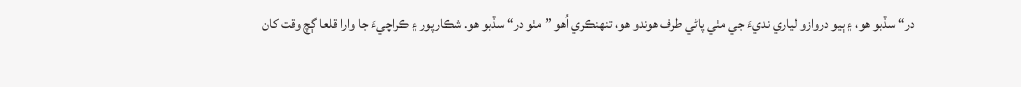در“ سڏبو هو، ۽ ٻيو دروازو لياري نديءَ جي مٺي پاڻي طرف هوندو هو، تنهنڪري اُهو ”مٺو در“ سڏبو هو. شڪارپور ۽ ڪراچيءَ جا وارا قلعا ڳچ وقت کان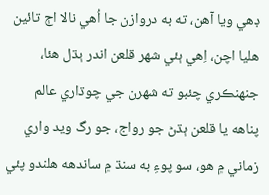ڊهي ويا آهن، ته به دروازن جا اُهي نالا اڄ تائين هليا اچن، اِهي ٻئي شهر قلعن اندر ٻڌل هئا، جنهنڪري چئبو ته شهرن جي چوڌاري عالم پناهه يا قلعن ٻڌڻ جو رواج، جو رگ ويد واري زماني ۾ هو، سو پوءِ به سنڌ ۾ ساندهه هلندو پئي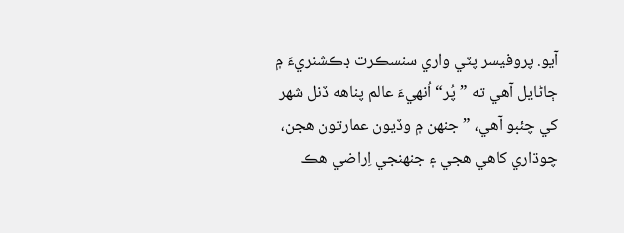آيو. پروفيسر پٽي واري سنسڪرت ڊڪشنريءَ ۾ ڄاڻايل آهي ته ”پُر“ اُنهيءَ عالم پناهه ڏنل شهر کي چئبو آهي، ”جنهن ۾ وڏيون عمارتون هجن، چوڌاري کاهي هجي ۽ جنهنجي اِراضي هڪ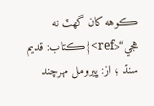ڪوهه کان گهٽ نه هجي“<ref>{ڪتاب: قديم سنڌ ؛ از: ڀيرومل مهرچند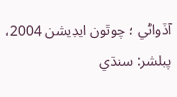آڏواڻي ؛ چوٿون ايڊيشن 2004، پبلشر: سنڌي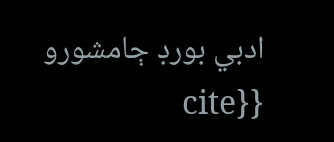ادبي بورڊ ڄامشورو {{cite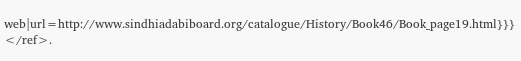web|url=http://www.sindhiadabiboard.org/catalogue/History/Book46/Book_page19.html}}}
</ref>.